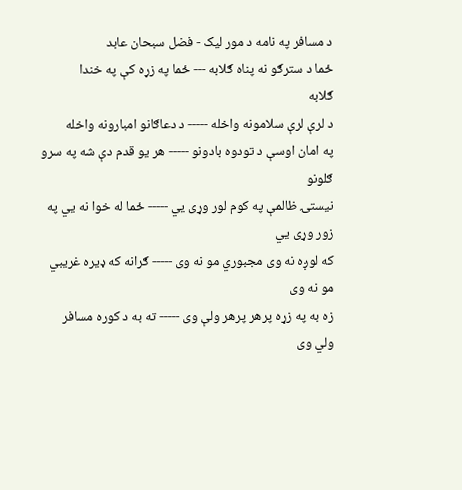د مسافر په نامه د مور ليک - فضل سبحان عابد
ځما د سترګو نه پناه ګلابه --- ځما په زړه کې په خندا
ګلابه
د لرې لرې سلامونه واخله ----- د دعاګانو امبارونه واخله
په امان اوسې د تودوه بادونو ----- هر يو قدم دې شه په سرو
ګلونو
نيستۍ ظالمې په کوم لور وړی يي ----- ځما له خوا نه يي په
زور وړی يي
که لوږه نه وی مجبوري مو نه وی ----- ګرانه که ډيره غريبي
مو نه وی
زه به په زړه پرهر پرهر ولې وی ----- ته به د کوره مسافر
ولي وی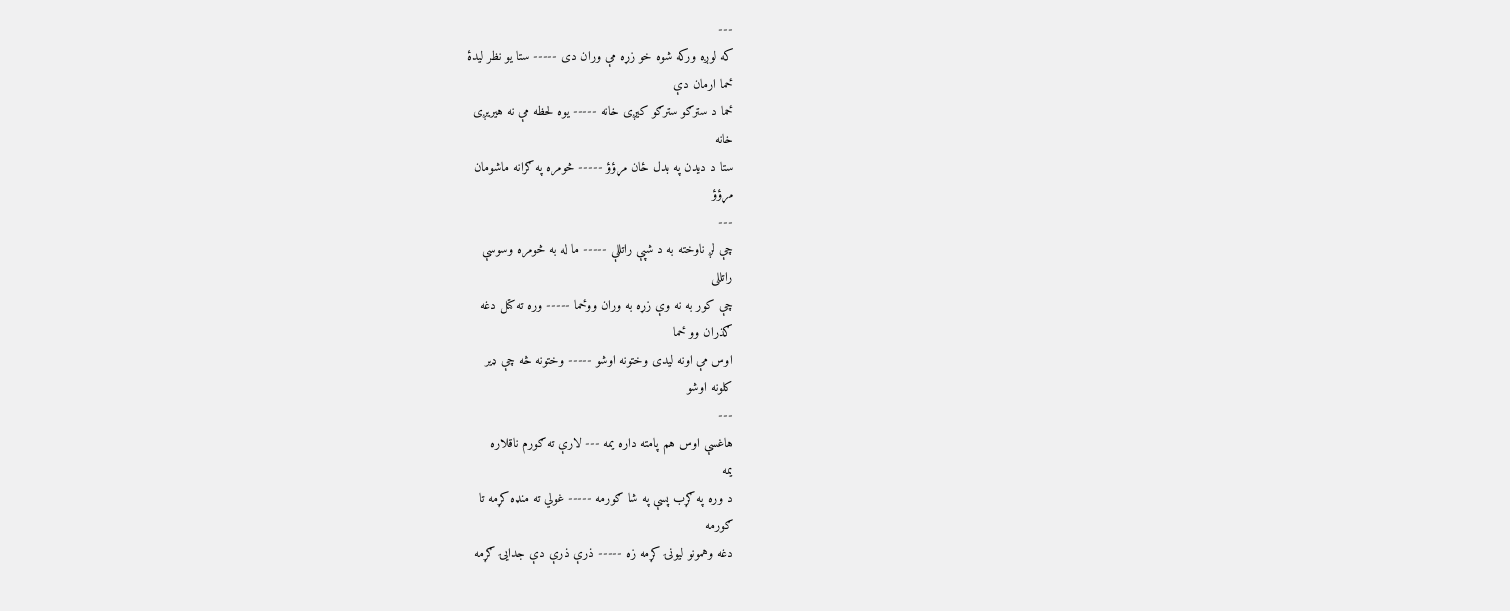---
که لوږه ورکه شوه خو زړه مې وران دی ----- ستا يو نظر ليدۀ
ځما ارمان دې
ځما د سترګو سترګو کيږی خانه ----- يوه لحظه مې نه هيريږی
خانه
ستا د ديدن په بدل ځان مړؤؤ ----- څومره په ګرانه ماشومان
مړؤؤ
---
چې لږ ناوخته به د شپې راتللې ----- ما له به څومره وسوسې
راتللی
چې کور به نه وې زړه به وران ووځما ----- وره ته کتل دغه
ګذران وو ځما
اوس مې اونه ليدی وختونه اوشو ----- وختونه څه چې ډير
کلونه اوشو
---
هاغسې اوس هم پامته داره يمه --- لارې ته ګورم ناقلاره
يمه
د وره په ګړب پسې په شا ګورمه ----- غولي ته منډه کړمه تا
ګورمه
دغه وهمونو ليونۍ کړمه زه ----- ذرې ذرې دې جدايۍ ګړمه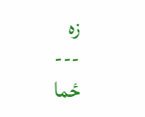زه
---
ځما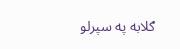ګلابه په سپرلو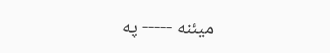ميئنه ----- په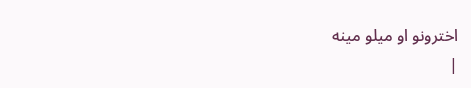اخترونو او میلو مینه
|